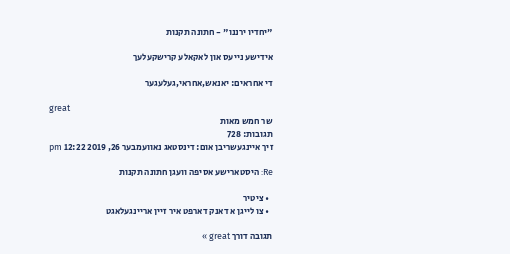"יחדיו ירננו" - חתונה תקנות

אידישע נייעס און לאקאלע קרישקעלעך

די אחראים: יאנאש,אחראי,געלעגער

great
שר חמש מאות
תגובות: 728
זיך איינגעשריבן אום: דינסטאג נאוועמבער 26, 2019 12:22 pm

Re: היסטארישע אסיפה וועגן חתונה תקנות

  • ציטיר
  • צו לייגן א דאנק דארפט איר זיין אריינגעלאגט

תגובה דורך great »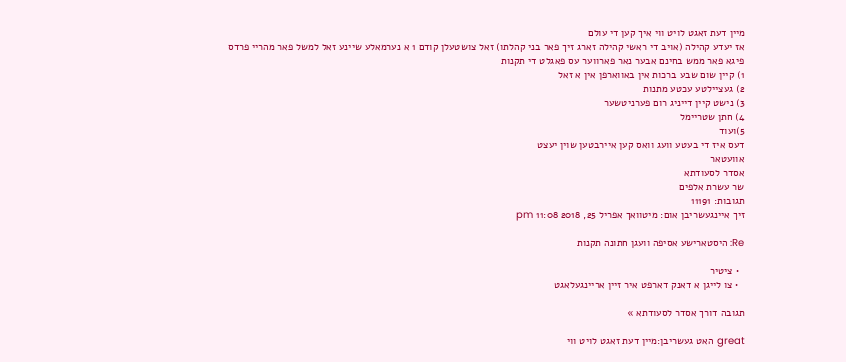מיין דעת זאגט לויט ווי איך קען די עולם
אז יעדע קהילה (אויב די ראשי קהילה זארג זיך פאר בני קהלתו) זאל צושטעלן קודם 1 א נערמאלע שיינע זאל למשל פאר מהריי פרדס פיגא פאר ממש בחינם אבער נאר פארווער עס פאגלט די תקנות
1) קיין שום שבע ברכות אין באווארפן אין א זאל
2) געציילטע עכטע מתנות
3) נישט קיין דייניג רום פערניטשער
4) חתן שטריימל
5)ועוד
דעס איז די בעטע וועג וואס קען איירבטען שוין יעצט
אוועטאר
אסדר לסעודתא
שר עשרת אלפים
תגובות: 11191
זיך איינגעשריבן אום: מיטוואך אפריל 25, 2018 11:08 pm

Re: היסטארישע אסיפה וועגן חתונה תקנות

  • ציטיר
  • צו לייגן א דאנק דארפט איר זיין אריינגעלאגט

תגובה דורך אסדר לסעודתא »

great האט געשריבן:מיין דעת זאגט לויט ווי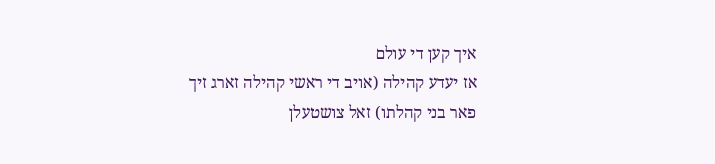איך קען די עולם
אז יעדע קהילה (אויב די ראשי קהילה זארג זיך פאר בני קהלתו) זאל צושטעלן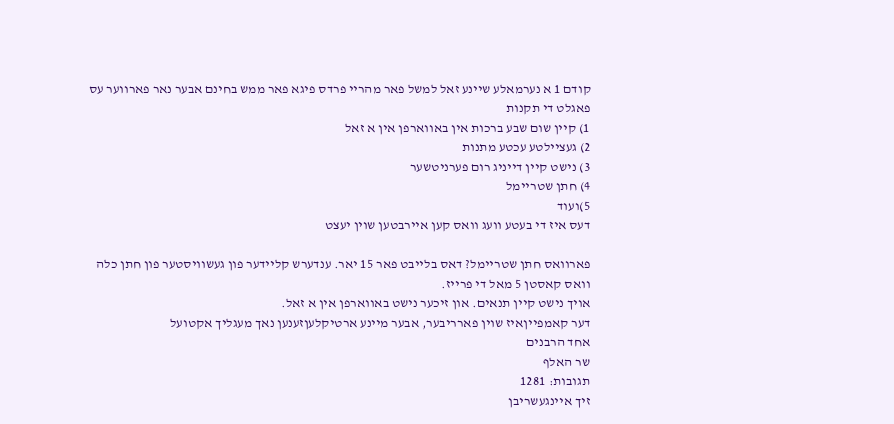קודם 1 א נערמאלע שיינע זאל למשל פאר מהריי פרדס פיגא פאר ממש בחינם אבער נאר פארווער עס פאגלט די תקנות
1) קיין שום שבע ברכות אין באווארפן אין א זאל
2) געציילטע עכטע מתנות
3) נישט קיין דייניג רום פערניטשער
4) חתן שטריימל
5)ועוד
דעס איז די בעטע וועג וואס קען איירבטען שוין יעצט

פארוואס חתן שטריימל? דאס בלייבט פאר 15 יאר. ענדערש קליידער פון געשוויסטער פון חתן כלה וואס קאסטן 5 מאל די פרייז.
אויך נישט קיין תנאים. און זיכער נישט באווארפן אין א זאל.
דער קאמפייןאיז שוין פארריבער, אבער מיינע ארטיקלעןזענען נאך מעגליך אקטועל
אחד הרבנים
שר האלף
תגובות: 1281
זיך איינגעשריבן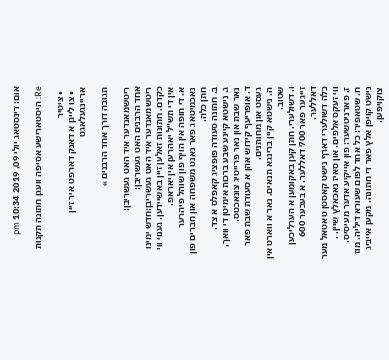אום: דינסטאג יולי 09, 2019 10:34 pm

Re: היסטארישע אסיפה וועגן חתונה תקנות

  • ציטיר
  • צו לייגן א דאנק דארפט איר זיין אריינגעלאגט

תגובה דורך אחד הרבנים »

ריטשמאנדער איד האט געשריבן:
אחד הרבנים האט געשריבן:
ריטשמאנדער איד האט געשריבן:חדש ימינו כקדם. חתונות זאלען זיין באשיידען. גענוי ווי אין די תש״ל יאהרען אין יאראפ.
א. די חופה אין הויף פון שוהל פיהרער נאכמיטאג פאר נאנט משפחה און חברים פון חתן כלה.
ב. חתונה סעודה פופציג קאפלס א צד.
ג. נישטא קיינע שבע ברכות אימיטן די וואך, נאר שבת און נאר פרייטיג צונאכטס.
ד. אופריעף קידוש אהן א סעודת שבת פאר געסט און מחותנים.
ה. נישטא קיין ברינגא תנאים. נאר א ווארט אין שטוב.
ו. דשולערי. חתן קען באקומען א הערליכען זייגער פאר 700 דאללער. א בעכער 600 דאללער.
כלה דשולערי דארף נישט קאסטן טאטאל מער ווי זעקס אלפים. און סאיז נאכאלץ שיין. .
ז. פארניטשער: פון אייקיע אדער מעיסיס.
ח. שטאפיר: כל אחד לפום שעורא דיליה. מוז נישט קויפן אלץ פאר די חתונה. מקען אייביג צוקויפען.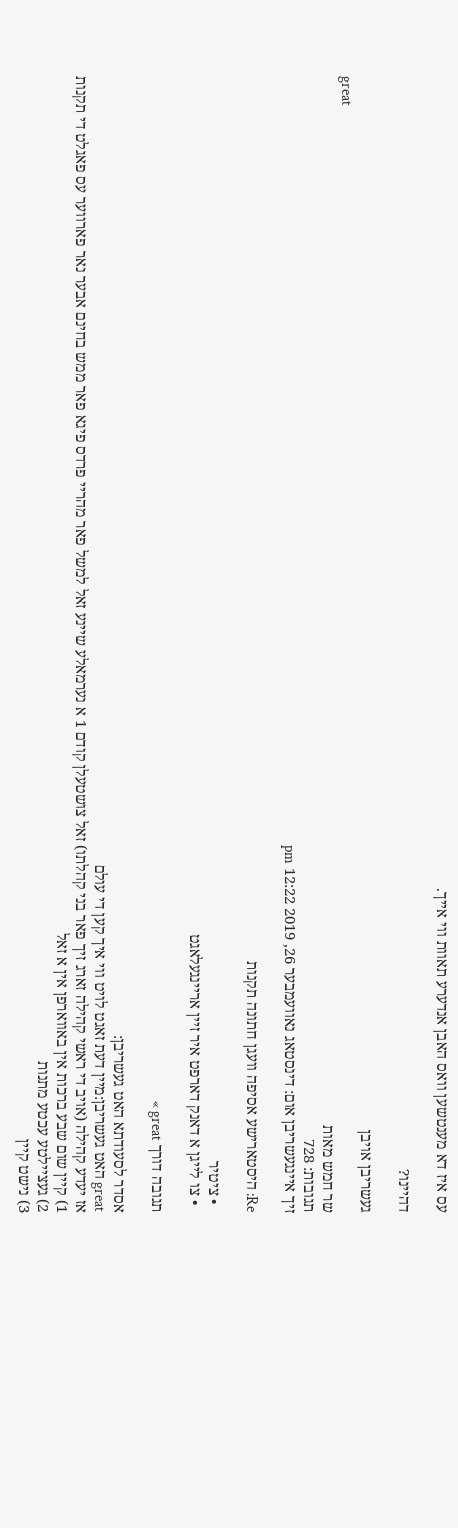עס איז דא מענטשען וואס האבן אנדערע תאוות ווי אייך.

דהיינו?

געשריבן אויבן
great
שר חמש מאות
תגובות: 728
זיך איינגעשריבן אום: דינסטאג נאוועמבער 26, 2019 12:22 pm

Re: היסטארישע אסיפה וועגן חתונה תקנות

  • ציטיר
  • צו לייגן א דאנק דארפט איר זיין אריינגעלאגט

תגובה דורך great »

אסדר לסעודתא האט געשריבן:
great האט געשריבן:מיין דעת זאגט לויט ווי איך קען די עולם
אז יעדע קהילה (אויב די ראשי קהילה זארג זיך פאר בני קהלתו) זאל צושטעלן קודם 1 א נערמאלע שיינע זאל למשל פאר מהריי פרדס פיגא פאר ממש בחינם אבער נאר פארווער עס פאגלט די תקנות
1) קיין שום שבע ברכות אין באווארפן אין א זאל
2) געציילטע עכטע מתנות
3) נישט קיין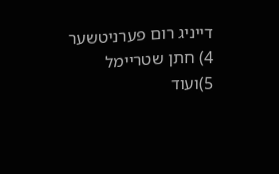דייניג רום פערניטשער
4) חתן שטריימל
5)ועוד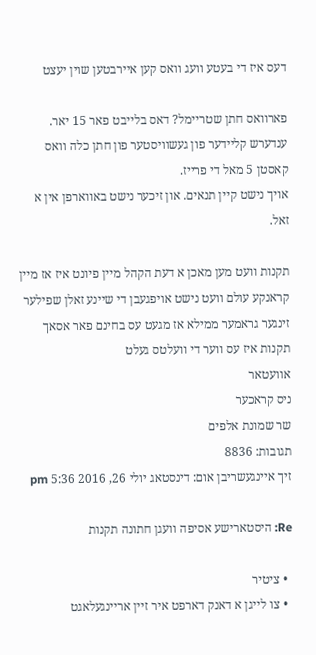דעס איז די בעטע וועג וואס קען איירבטען שוין יעצט

פארוואס חתן שטריימל? דאס בלייבט פאר 15 יאר. ענדערש קליידער פון געשוויסטער פון חתן כלה וואס קאסטן 5 מאל די פרייז.
אויך נישט קיין תנאים. און זיכער נישט באווארפן אין א זאל.

תקנות וועט מען מאכן א דעת הקהל מיין פיונט איז אז מיין קראנקע עולם וועט נישט אויפגעבן די שיינע זאלן שפילער זינגער גראמער ממילא אז מגעט עס בחינם פאר אסאך תקנות איז עס ווער די וועלטס געלט
אוועטאר
ניס קראכער
שר שמונת אלפים
תגובות: 8836
זיך איינגעשריבן אום: דינסטאג יולי 26, 2016 5:36 pm

Re: היסטארישע אסיפה וועגן חתונה תקנות

  • ציטיר
  • צו לייגן א דאנק דארפט איר זיין אריינגעלאגט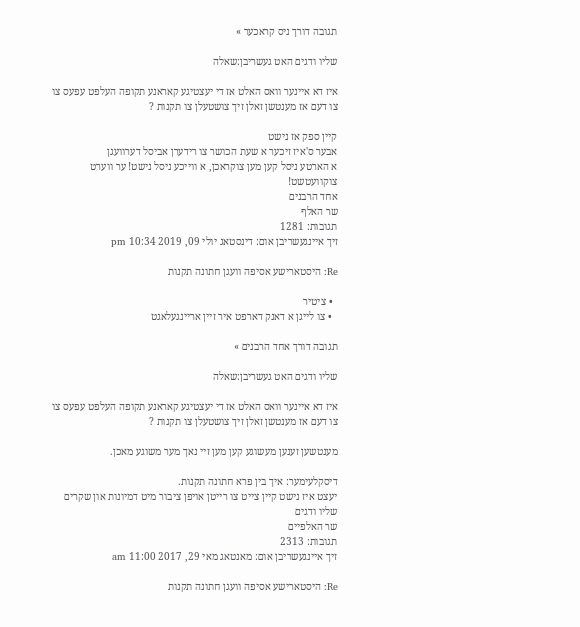תגובה דורך ניס קראכער »

שליו ודגים האט געשריבן:שאלה

איז דא איינער וואס האלט אז די יעצטיגע קאראנע תקופה העלפט עפעס צו צו דעם אז מענטשן זאלן זיך צושטעלן צו תקנות ?

קיין ספק אז נישט
אבער ס'איז זיכער א שעת הכושר צו רידערן אביסל דערוועגן
א הארטע ניסל קען מען צוקראכן, א ווייכע ניסל נישט! ער ווערט צוקוועטשט!
אחד הרבנים
שר האלף
תגובות: 1281
זיך איינגעשריבן אום: דינסטאג יולי 09, 2019 10:34 pm

Re: היסטארישע אסיפה וועגן חתונה תקנות

  • ציטיר
  • צו לייגן א דאנק דארפט איר זיין אריינגעלאגט

תגובה דורך אחד הרבנים »

שליו ודגים האט געשריבן:שאלה

איז דא איינער וואס האלט אז די יעצטיגע קאראנע תקופה העלפט עפעס צו צו דעם אז מענטשן זאלן זיך צושטעלן צו תקנות ?

מענטשען זענען מעשוגע קען מען זיי נאך מער משוגע מאכן.

דיסקלעימער: איך בין פרא חתונה תקנות.
יעצט איז נישט קיין צייט צו רייטן אויפן ציבור מיט דמיונות און שקרים
שליו ודגים
שר האלפיים
תגובות: 2313
זיך איינגעשריבן אום: מאנטאג מאי 29, 2017 11:00 am

Re: היסטארישע אסיפה וועגן חתונה תקנות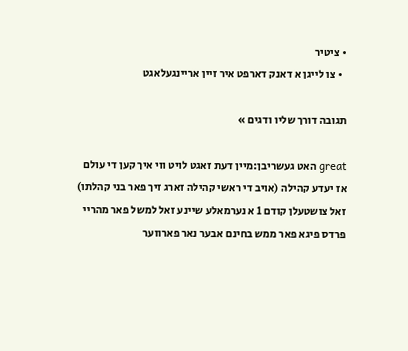• ציטיר
  • צו לייגן א דאנק דארפט איר זיין אריינגעלאגט

תגובה דורך שליו ודגים »

great האט געשריבן:מיין דעת זאגט לויט ווי איך קען די עולם
אז יעדע קהילה (אויב די ראשי קהילה זארג זיך פאר בני קהלתו) זאל צושטעלן קודם 1 א נערמאלע שיינע זאל למשל פאר מהריי פרדס פיגא פאר ממש בחינם אבער נאר פארווער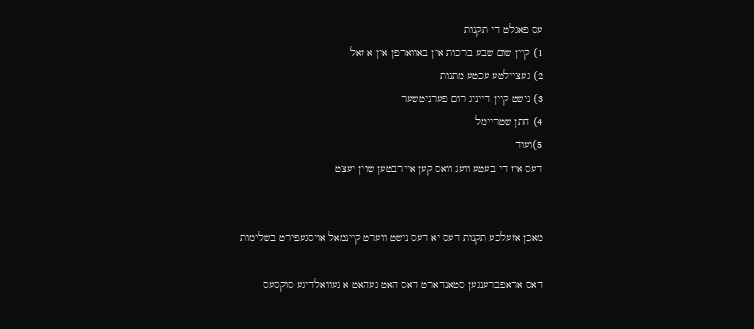עס פאגלט די תקנות
1) קיין שום שבע ברכות אין באווארפן אין א זאל
2) געציילטע עכטע מתנות
3) נישט קיין דייניג רום פערניטשער
4) חתן שטריימל
5)ועוד
דעס איז די בעטע וועג וואס קען איירבטען שוין יעצט


מאכן אזעלכע תקנות דעס יא דעס נישט ווערט קיינמאל אויסגעפירט בשלימות

דאס אראפברענגען סטאנדארט דאס האט געהאט א געוואלדיגע סוקסעס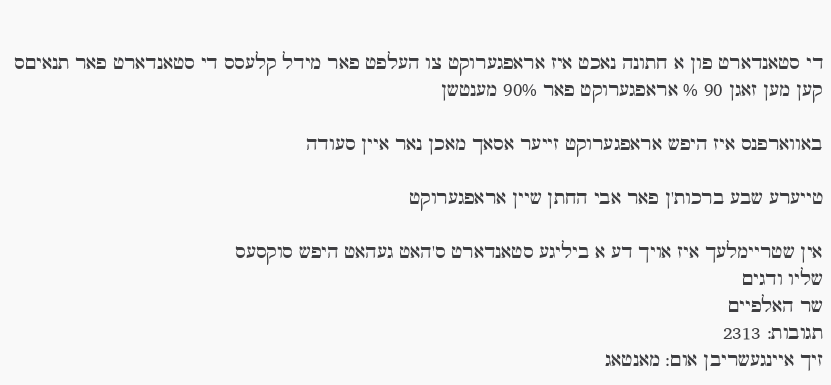די סטאנדארט פון א חתונה נאכט איז אראפגערוקט צו העלפט פאר מידל קלעסס די סטאנדארט פאר תנאיםס קען מען זאגן 90 % אראפגערוקט פאר 90% מענטשן

באווארפנס איז היפש אראפגערוקט זייער אסאך מאכן נאר איין סעודה

טייערע שבע ברכות'ן פאר אבי החתן שיין אראפגערוקט

אין שטריימלעך איז אויך דע א ביליגע סטאנדארט ס'האט געהאט היפש סוקסעס
שליו ודגים
שר האלפיים
תגובות: 2313
זיך איינגעשריבן אום: מאנטאג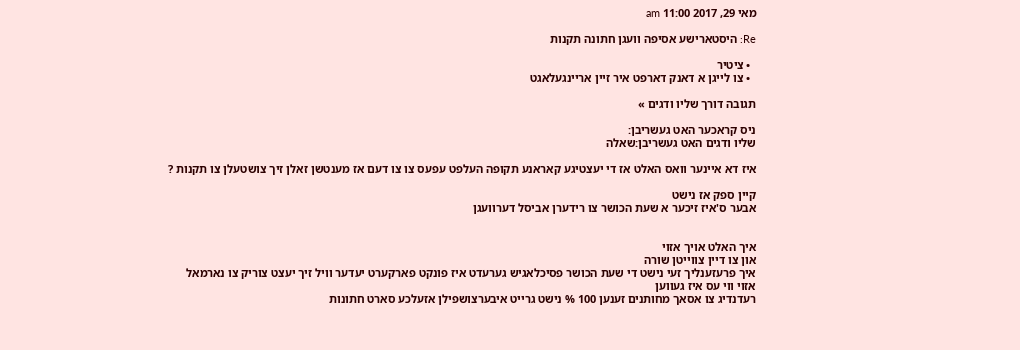מאי 29, 2017 11:00 am

Re: היסטארישע אסיפה וועגן חתונה תקנות

  • ציטיר
  • צו לייגן א דאנק דארפט איר זיין אריינגעלאגט

תגובה דורך שליו ודגים »

ניס קראכער האט געשריבן:
שליו ודגים האט געשריבן:שאלה

איז דא איינער וואס האלט אז די יעצטיגע קאראנע תקופה העלפט עפעס צו צו דעם אז מענטשן זאלן זיך צושטעלן צו תקנות ?

קיין ספק אז נישט
אבער ס'איז זיכער א שעת הכושר צו רידערן אביסל דערוועגן


איך האלט אויך אזוי
און צו דיין צווייטן שורה
איך פרעזענליך זעי נישט די שעת הכושר פסיכלאגיש גערעדט איז פונקט פארקערט יעדער וויל זיך יעצט צוריק צו נארמאל אזוי ווי עס איז געווען
רעדנדיג צו אסאך מחותנים זענען 100 % נישט גרייט איבערצושפילן אזעלכע סארט חתונות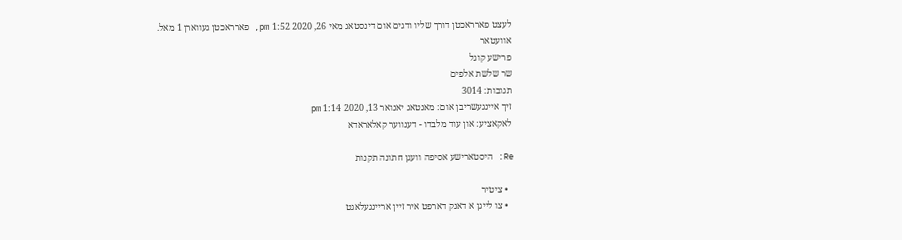לעצט פארראכטן דורך שליו ודגים אום דינסטאג מאי 26, 2020 1:52 pm, פארראכטן געווארן 1 מאל.
אוועטאר
פרישע קוגל
שר שלשת אלפים
תגובות: 3014
זיך איינגעשריבן אום: מאנטאג יאנואר 13, 2020 1:14 pm
לאקאציע: און עוד מלבדו - דענווער קאלאראדא

Re: היסטארישע אסיפה וועגן חתונה תקנות

  • ציטיר
  • צו לייגן א דאנק דארפט איר זיין אריינגעלאגט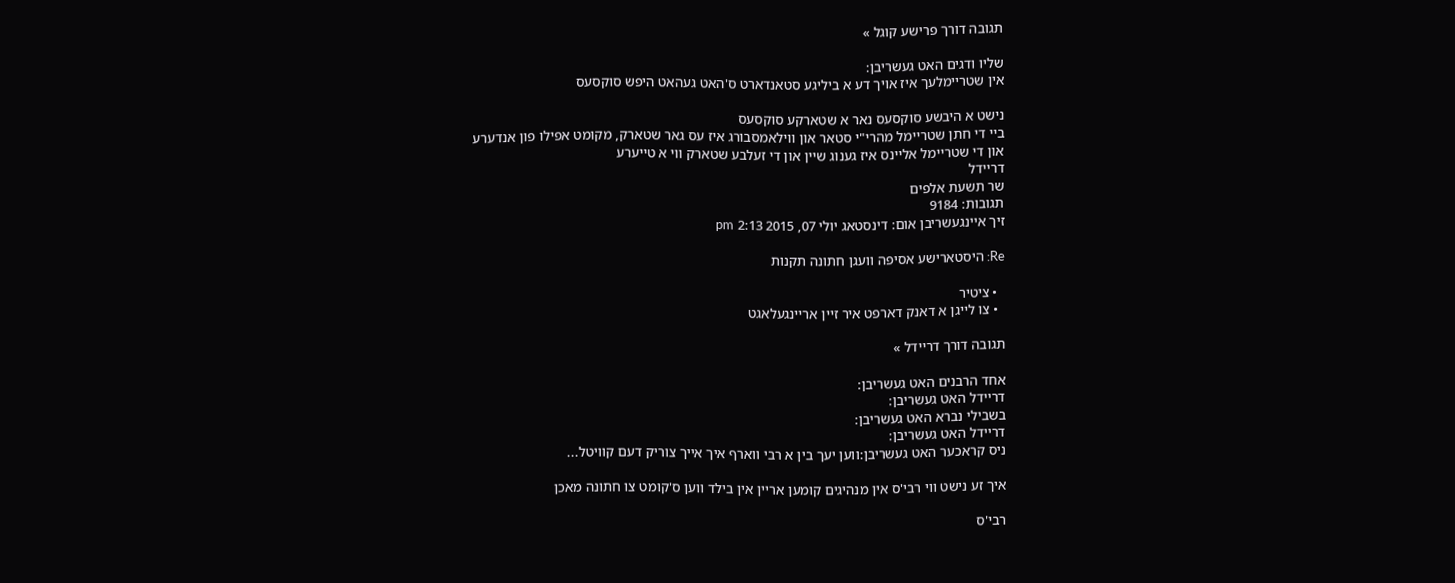תגובה דורך פרישע קוגל »

שליו ודגים האט געשריבן:
אין שטריימלעך איז אויך דע א ביליגע סטאנדארט ס'האט געהאט היפש סוקסעס

נישט א היבשע סוקסעס נאר א שטארקע סוקסעס
ביי די חתן שטריימל מהרי"י סטאר און ווילאמסבורג איז עס גאר שטארק, מקומט אפילו פון אנדערע
און די שטריימל אליינס איז גענוג שיין און די זעלבע שטארק ווי א טייערע
דריידל
שר תשעת אלפים
תגובות: 9184
זיך איינגעשריבן אום: דינסטאג יולי 07, 2015 2:13 pm

Re: היסטארישע אסיפה וועגן חתונה תקנות

  • ציטיר
  • צו לייגן א דאנק דארפט איר זיין אריינגעלאגט

תגובה דורך דריידל »

אחד הרבנים האט געשריבן:
דריידל האט געשריבן:
בשבילי נברא האט געשריבן:
דריידל האט געשריבן:
ניס קראכער האט געשריבן:ווען יעך בין א רבי ווארף איך אייך צוריק דעם קוויטל...

איך זע נישט ווי רבי'ס אין מנהיגים קומען אריין אין בילד ווען ס'קומט צו חתונה מאכן

רבי'ס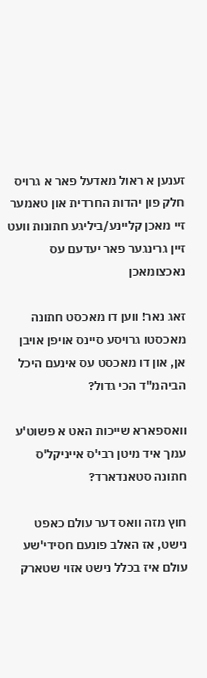זענען א ראול מאדעל פאר א גרויס חלק פון יהדות החרדית און טאמער זיי מאכן קליינע/ביליגע חתונות וועט זיין גרינגער פאר יעדעם עס נאכצומאכן

זאג נאר! ווען דו מאכסט חתונה מאכסטו גרויסע סיינס אויפן אויבן אן, און דו מאכסט עס אינעם היכל הביהמ"ד הכי גדול?

וואספארא שייכות האט א פשוט'ע עמך איד מיטן רבי'ס אייניקל'ס חתונה סטאנדארד?

חוץ מזה וואס דער עולם כאפט נישט, אז האלב פונעם חסידי'שע עולם איז בכלל נישט אזוי שטארק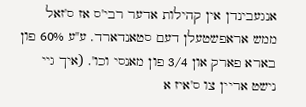אנגעבינדן אין קהילות אדער רבי'ס אז ס'זאל ממש אראפשטעלן דעם סטאנדארד. ע"ע 60% פון בארא פארק און 3/4 פון מאנסי וכו'. (איך גיי נישט אריין צו ס'איז א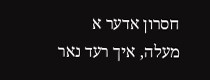חסרון אדער א מעלה, איך רעד נאר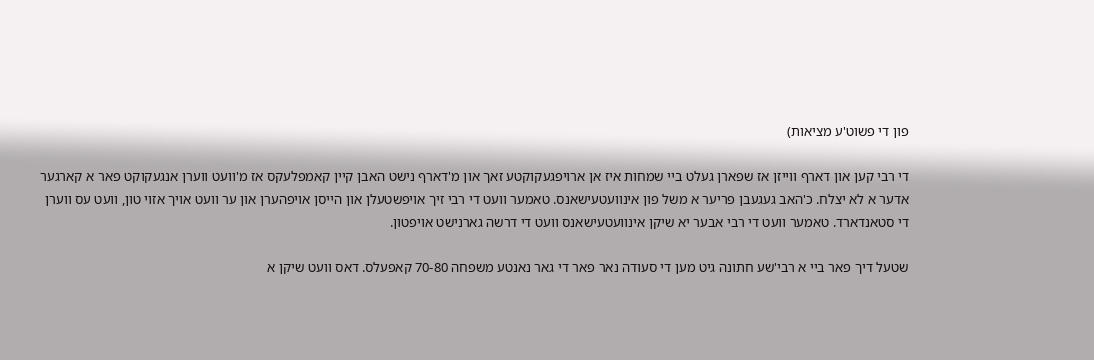פון די פשוט'ע מציאות)

די רבי קען און דארף ווייזן אז שפארן געלט ביי שמחות איז אן ארויפגעקוקטע זאך און מ'דארף נישט האבן קיין קאמפלעקס אז מ'וועט ווערן אנגעקוקט פאר א קארגער אדער א לא יצלח. כ'האב געגעבן פריער א משל פון אינוועטעישאנס. טאמער וועט די רבי זיך אויפשטעלן און הייסן אויפהערן און ער וועט אויך אזוי טון, וועט עס ווערן די סטאנדארד. טאמער וועט די רבי אבער יא שיקן אינוועטעישאנס וועט די דרשה גארנישט אויפטון.

שטעל דיך פאר ביי א רבי'שע חתונה גיט מען די סעודה נאר פאר די גאר נאנטע משפחה 70-80 קאפעלס. דאס וועט שיקן א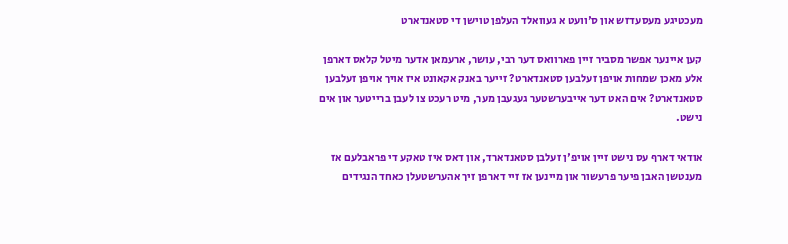מעכטיגע מעסעדזש און ס'וועט א געוואלד העלפן טוישן די סטאנדארט

קען איינער אפשר מסביר זיין פארוואס דער רבי, עושר, ארעמאן אדער מיטל קלאס דארפן אלע מאכן שמחות אויפן זעלבען סטאנדארט? זייער באנק אקאונט איז אויך אויפן זעלבען סטאנדארט? אים האט דער אייבערשטער געגעבן מער, מיט רעכט צו לעבן ברייטער און אים נישט.

אודאי דארף עס נישט זיין אויפ'ן זעלבן סטאנדארד, און דאס איז טאקע די פראבלעם אז מענטשן האבן פיער פרעשור און מיינען אז זיי דארפן זיך אהערשטעלן כאחד הנגידים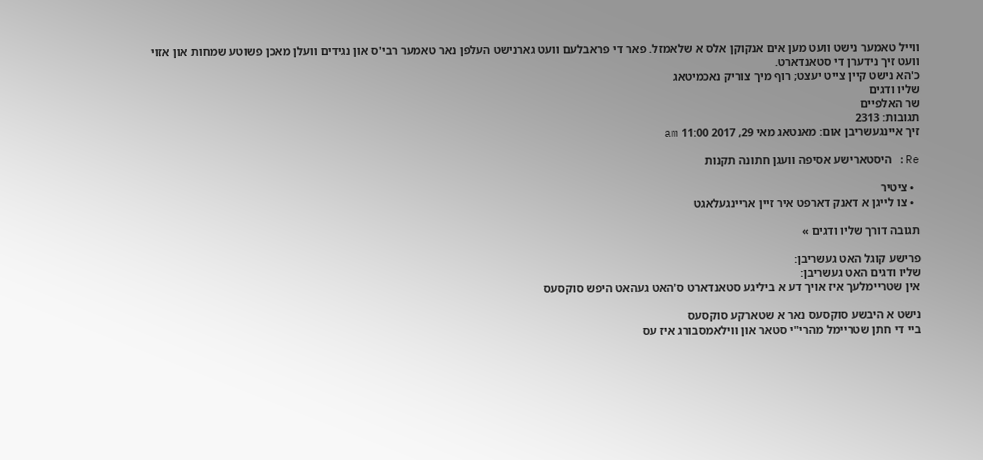ווייל טאמער נישט וועט מען אים אנקוקן אלס א שלאמזל. פאר די פראבלעם וועט גארנישט העלפן נאר טאמער רבי'ס און נגידים וועלן מאכן פשוטע שמחות און אזוי וועט זיך נידערן די סטאנדארט.
כ'הא נישט קיין צייט יעצט; רוף מיך צוריק נאכמיטאג
שליו ודגים
שר האלפיים
תגובות: 2313
זיך איינגעשריבן אום: מאנטאג מאי 29, 2017 11:00 am

Re: היסטארישע אסיפה וועגן חתונה תקנות

  • ציטיר
  • צו לייגן א דאנק דארפט איר זיין אריינגעלאגט

תגובה דורך שליו ודגים »

פרישע קוגל האט געשריבן:
שליו ודגים האט געשריבן:
אין שטריימלעך איז אויך דע א ביליגע סטאנדארט ס'האט געהאט היפש סוקסעס

נישט א היבשע סוקסעס נאר א שטארקע סוקסעס
ביי די חתן שטריימל מהרי"י סטאר און ווילאמסבורג איז עס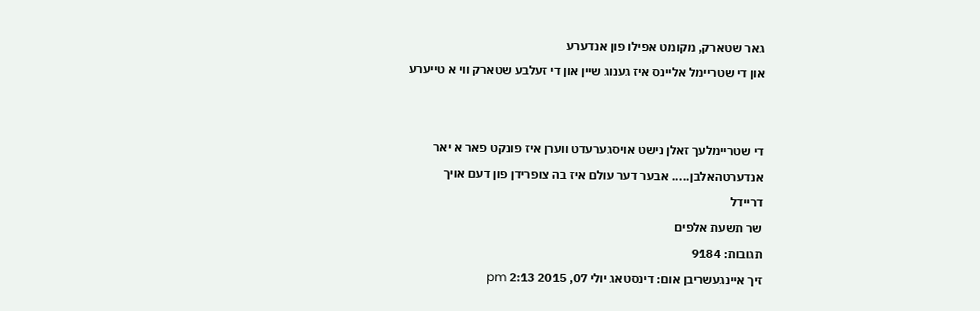גאר שטארק, מקומט אפילו פון אנדערע
און די שטריימל אליינס איז גענוג שיין און די זעלבע שטארק ווי א טייערע


די שטריימלעך זאלן נישט אויסגערעדט ווערן איז פונקט פאר א יאר אנדערטהאלבן..... אבער דער עולם איז בה צופרידן פון דעם אויך
דריידל
שר תשעת אלפים
תגובות: 9184
זיך איינגעשריבן אום: דינסטאג יולי 07, 2015 2:13 pm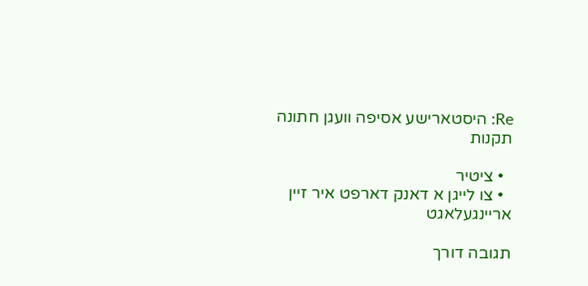Re: היסטארישע אסיפה וועגן חתונה תקנות

  • ציטיר
  • צו לייגן א דאנק דארפט איר זיין אריינגעלאגט

תגובה דורך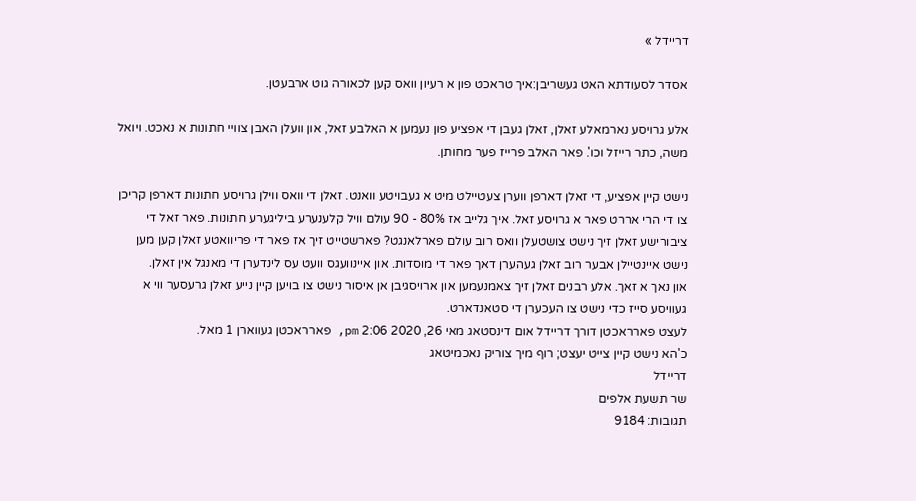דריידל »

אסדר לסעודתא האט געשריבן:איך טראכט פון א רעיון וואס קען לכאורה גוט ארבעטן.

אלע גרויסע נארמאלע זאלן, זאלן געבן די אפציע פון נעמען א האלבע זאל, און וועלן האבן צוויי חתונות א נאכט. ויואל משה, כתר רייזל וכו'. פאר האלב פרייז פער מחותן.

נישט קיין אפציע, די זאלן דארפן ווערן צעטיילט מיט א געבויטע וואנט. זאלן די וואס ווילן גרויסע חתונות דארפן קריכן צו די הרי אררט פאר א גרויסע זאל. איך גלייב אז 80% - 90 עולם וויל קלענערע ביליגערע חתונות. פאר זאל די ציבורישע זאלן זיך נישט צושטעלן וואס רוב עולם פארלאנגט? פארשטייט זיך אז פאר די פריוואטע זאלן קען מען נישט איינטיילן אבער רוב זאלן געהערן דאך פאר די מוסדות. און איינוועגס וועט עס לינדערן די מאנגל אין זאלן.
און נאך א זאך. אלע רבנים זאלן זיך צאמנעמען און ארויסגיבן אן איסור נישט צו בויען קיין נייע זאלן גרעסער ווי א געוויסע סייז כדי נישט צו העכערן די סטאנדארט.
לעצט פארראכטן דורך דריידל אום דינסטאג מאי 26, 2020 2:06 pm, פארראכטן געווארן 1 מאל.
כ'הא נישט קיין צייט יעצט; רוף מיך צוריק נאכמיטאג
דריידל
שר תשעת אלפים
תגובות: 9184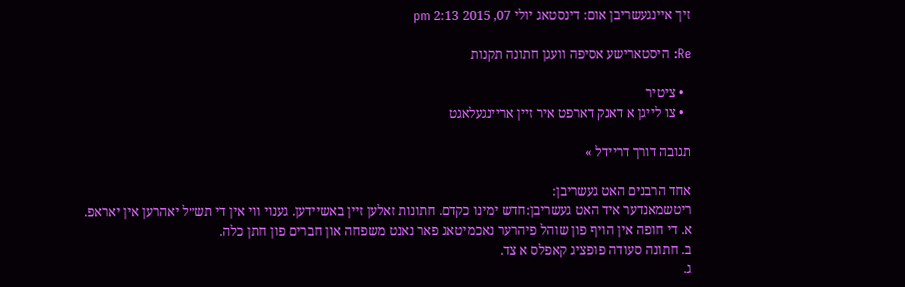זיך איינגעשריבן אום: דינסטאג יולי 07, 2015 2:13 pm

Re: היסטארישע אסיפה וועגן חתונה תקנות

  • ציטיר
  • צו לייגן א דאנק דארפט איר זיין אריינגעלאגט

תגובה דורך דריידל »

אחד הרבנים האט געשריבן:
ריטשמאנדער איד האט געשריבן:חדש ימינו כקדם. חתונות זאלען זיין באשיידען. גענוי ווי אין די תש״ל יאהרען אין יאראפ.
א. די חופה אין הויף פון שוהל פיהרער נאכמיטאג פאר נאנט משפחה און חברים פון חתן כלה.
ב. חתונה סעודה פופציג קאפלס א צד.
ג.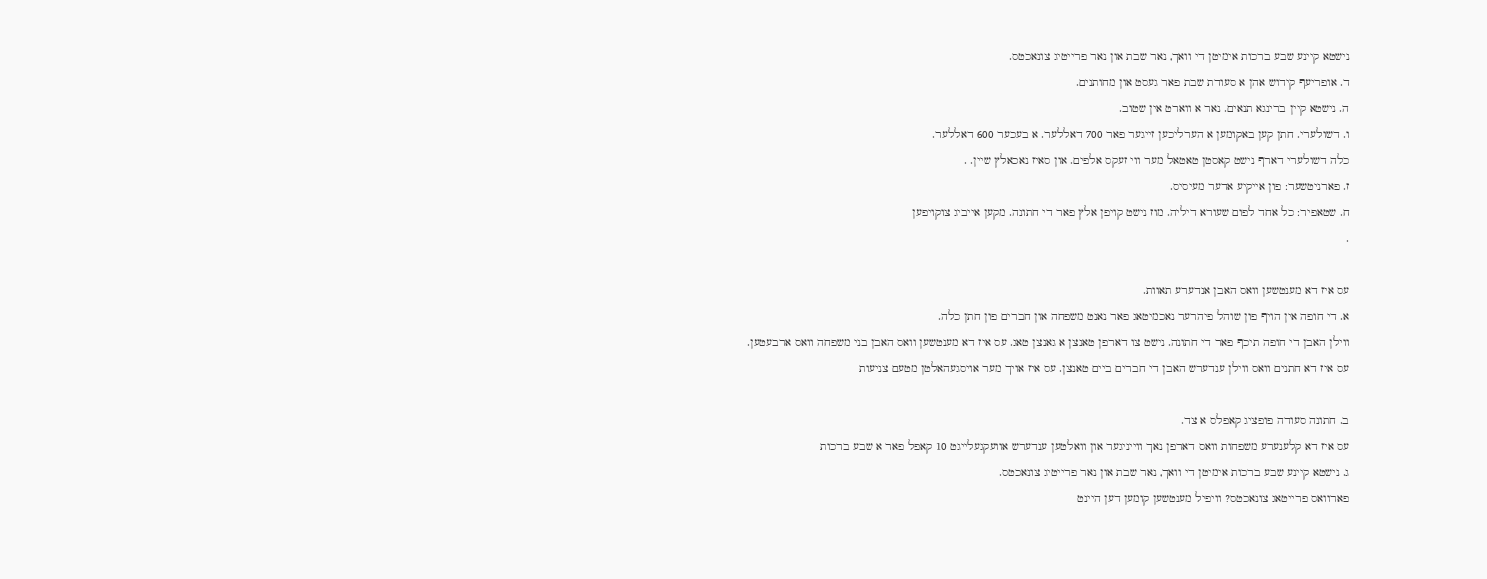נישטא קיינע שבע ברכות אימיטן די וואך, נאר שבת און נאר פרייטיג צונאכטס.
ד. אופריעף קידוש אהן א סעודת שבת פאר געסט און מחותנים.
ה. נישטא קיין ברינגא תנאים. נאר א ווארט אין שטוב.
ו. דשולערי. חתן קען באקומען א הערליכען זייגער פאר 700 דאללער. א בעכער 600 דאללער.
כלה דשולערי דארף נישט קאסטן טאטאל מער ווי זעקס אלפים. און סאיז נאכאלץ שיין. .
ז. פארניטשער: פון אייקיע אדער מעיסיס.
ח. שטאפיר: כל אחד לפום שעורא דיליה. מוז נישט קויפן אלץ פאר די חתונה. מקען אייביג צוקויפען
.

עס איז דא מענטשען וואס האבן אנדערע תאוות.
א. די חופה אין הויף פון שוהל פיהרער נאכמיטאג פאר נאנט משפחה און חברים פון חתן כלה.
ווילן האבן די חופה תיכף פאר די חתונה. נישט צו דארפן טאנצן א גאנצן טאג. עס איז דא מענטשען וואס האבן בני משפחה וואס ארבעטען.
עס איז דא חתנים וואס ווילן ענדערש האבן די חברים ביים טאנצן. עס איז אויך מער אויסגעהאלטן מטעם צניעות

ב. חתונה סעודה פופציג קאפלס א צד.
עס איז דא קלענערע משפחות וואס דארפן נאך ווייניגער און וואלטען ענדערש אוועקגעלייגט 10 קאפל פאר א שבע ברכות
ג. נישטא קיינע שבע ברכות אימיטן די וואך, נאר שבת און נאר פרייטיג צונאכטס.
פארוואס פרייטאג צונאכטס? וויפיל מענטשען קומען דען היינט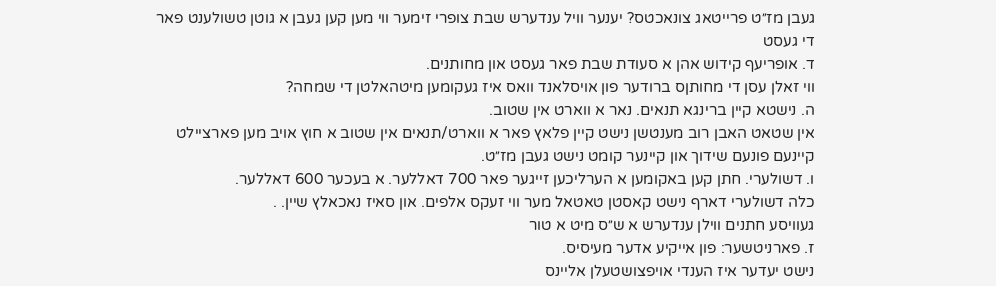געבן מז״ט פרייטאג צונאכטס? יענער וויל ענדערש שבת צופרי זימער ווי מען קען געבן א גוטן טשולענט פאר די געסט
ד. אופריעף קידוש אהן א סעודת שבת פאר געסט און מחותנים.
ווי זאלן עסן די מחותןס ברודער פון אויסלאנד וואס איז געקומען מיטהאלטן די שמחה?
ה. נישטא קיין ברינגא תנאים. נאר א ווארט אין שטוב.
אין שטאט האבן רוב מענטשן נישט קיין פלאץ פאר א ווארט/תנאים אין שטוב א חוץ אויב מען פארציילט קיינעם פונעם שידוך און קיינער קומט נישט געבן מז״ט.
ו. דשולערי. חתן קען באקומען א הערליכען זייגער פאר 700 דאללער. א בעכער 600 דאללער.
כלה דשולערי דארף נישט קאסטן טאטאל מער ווי זעקס אלפים. און סאיז נאכאלץ שיין. .
געוויסע חתנים ווילן ענדערש א ש״ס מיט א טור
ז. פארניטשער: פון אייקיע אדער מעיסיס.
נישט יעדער איז הענדי אויפצושטעלן אליינס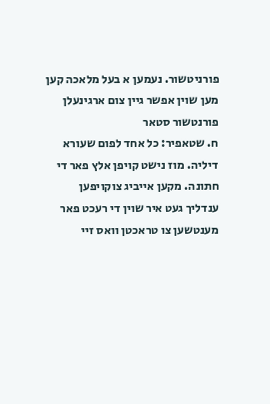פורניטשור. נעמען א בעל מלאכה קען מען שוין אפשר גיין צום ארגינעלן פורנטשור סטאר
ח. שטאפיר: כל אחד לפום שעורא דיליה. מוז נישט קויפן אלץ פאר די חתונה. מקען אייביג צוקויפען
ענדליך געט איר שוין די רעכט פאר מענטשען צו טראכטן וואס זיי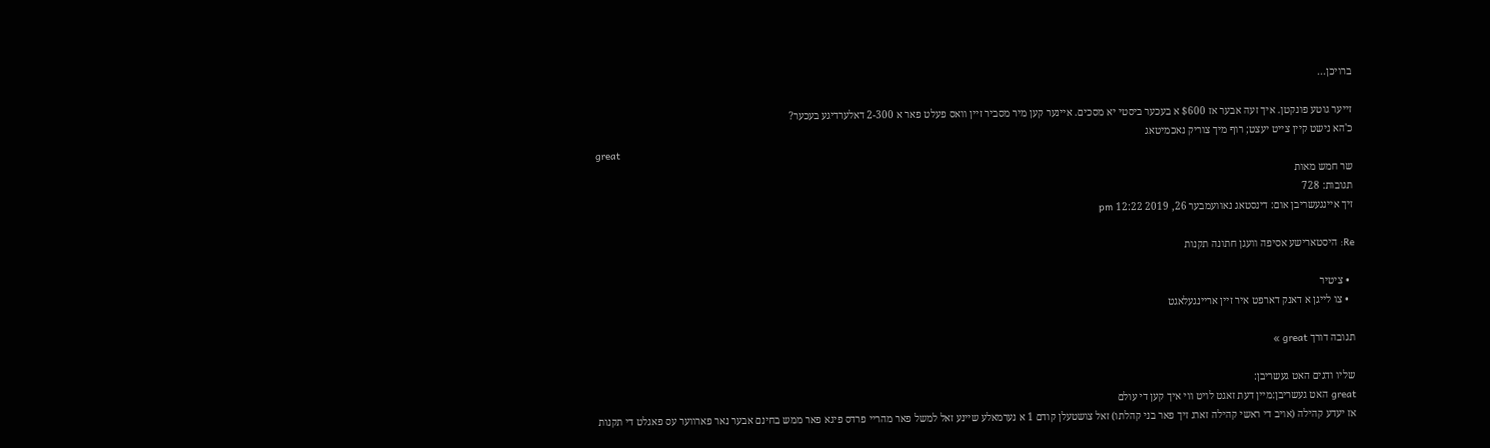ברויכן...

זייער גוטע פונקטן. איך זעה אבער אז $600 א בעכער ביסטי יא מסכים. איינער קען מיר מסביר זיין וואס פעלט פאר א 2-300 דאלערדיגע בעכער?
כ'הא נישט קיין צייט יעצט; רוף מיך צוריק נאכמיטאג
great
שר חמש מאות
תגובות: 728
זיך איינגעשריבן אום: דינסטאג נאוועמבער 26, 2019 12:22 pm

Re: היסטארישע אסיפה וועגן חתונה תקנות

  • ציטיר
  • צו לייגן א דאנק דארפט איר זיין אריינגעלאגט

תגובה דורך great »

שליו ודגים האט געשריבן:
great האט געשריבן:מיין דעת זאגט לויט ווי איך קען די עולם
אז יעדע קהילה (אויב די ראשי קהילה זארג זיך פאר בני קהלתו) זאל צושטעלן קודם 1 א נערמאלע שיינע זאל למשל פאר מהריי פרדס פיגא פאר ממש בחינם אבער נאר פארווער עס פאגלט די תקנות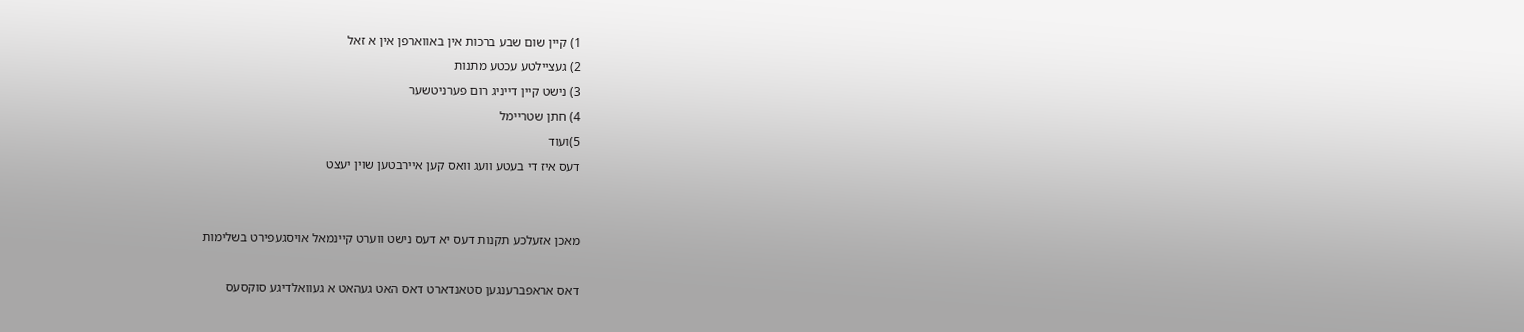1) קיין שום שבע ברכות אין באווארפן אין א זאל
2) געציילטע עכטע מתנות
3) נישט קיין דייניג רום פערניטשער
4) חתן שטריימל
5)ועוד
דעס איז די בעטע וועג וואס קען איירבטען שוין יעצט


מאכן אזעלכע תקנות דעס יא דעס נישט ווערט קיינמאל אויסגעפירט בשלימות

דאס אראפברענגען סטאנדארט דאס האט געהאט א געוואלדיגע סוקסעס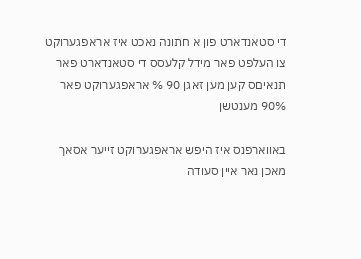די סטאנדארט פון א חתונה נאכט איז אראפגערוקט צו העלפט פאר מידל קלעסס די סטאנדארט פאר תנאיםס קען מען זאגן 90 % אראפגערוקט פאר 90% מענטשן

באווארפנס איז היפש אראפגערוקט זייער אסאך מאכן נאר איין סעודה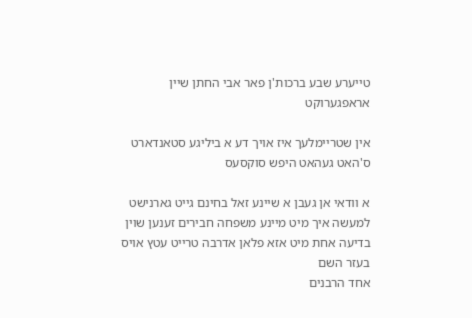טייערע שבע ברכות'ן פאר אבי החתן שיין אראפגערוקט

אין שטריימלעך איז אויך דע א ביליגע סטאנדארט ס'האט געהאט היפש סוקסעס

א וודאי אן געבן א שיינע זאל בחינם גייט גארנישט למעשה איך מיט מיינע משפחה חבירים זענען שוין בדיעה אחת מיט אזא פלאן אדרבה טרייט עטץ אויס בעזר השם
אחד הרבנים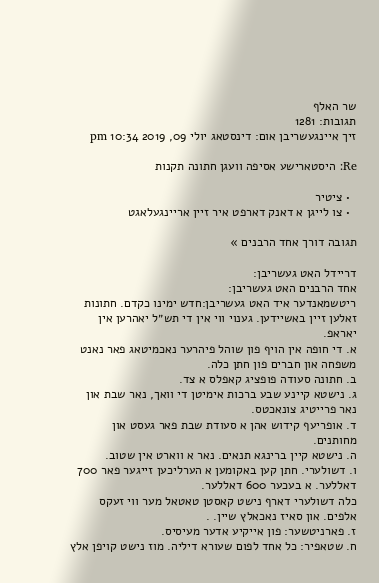שר האלף
תגובות: 1281
זיך איינגעשריבן אום: דינסטאג יולי 09, 2019 10:34 pm

Re: היסטארישע אסיפה וועגן חתונה תקנות

  • ציטיר
  • צו לייגן א דאנק דארפט איר זיין אריינגעלאגט

תגובה דורך אחד הרבנים »

דריידל האט געשריבן:
אחד הרבנים האט געשריבן:
ריטשמאנדער איד האט געשריבן:חדש ימינו כקדם. חתונות זאלען זיין באשיידען. גענוי ווי אין די תש״ל יאהרען אין יאראפ.
א. די חופה אין הויף פון שוהל פיהרער נאכמיטאג פאר נאנט משפחה און חברים פון חתן כלה.
ב. חתונה סעודה פופציג קאפלס א צד.
ג. נישטא קיינע שבע ברכות אימיטן די וואך, נאר שבת און נאר פרייטיג צונאכטס.
ד. אופריעף קידוש אהן א סעודת שבת פאר געסט און מחותנים.
ה. נישטא קיין ברינגא תנאים. נאר א ווארט אין שטוב.
ו. דשולערי. חתן קען באקומען א הערליכען זייגער פאר 700 דאללער. א בעכער 600 דאללער.
כלה דשולערי דארף נישט קאסטן טאטאל מער ווי זעקס אלפים. און סאיז נאכאלץ שיין. .
ז. פארניטשער: פון אייקיע אדער מעיסיס.
ח. שטאפיר: כל אחד לפום שעורא דיליה. מוז נישט קויפן אלץ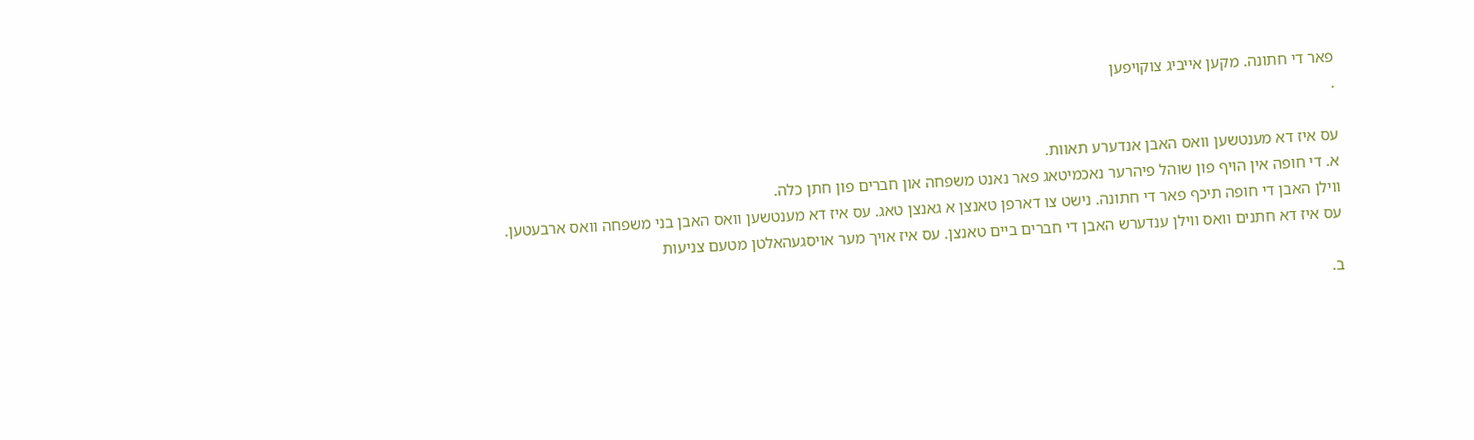פאר די חתונה. מקען אייביג צוקויפען
.

עס איז דא מענטשען וואס האבן אנדערע תאוות.
א. די חופה אין הויף פון שוהל פיהרער נאכמיטאג פאר נאנט משפחה און חברים פון חתן כלה.
ווילן האבן די חופה תיכף פאר די חתונה. נישט צו דארפן טאנצן א גאנצן טאג. עס איז דא מענטשען וואס האבן בני משפחה וואס ארבעטען.
עס איז דא חתנים וואס ווילן ענדערש האבן די חברים ביים טאנצן. עס איז אויך מער אויסגעהאלטן מטעם צניעות

ב.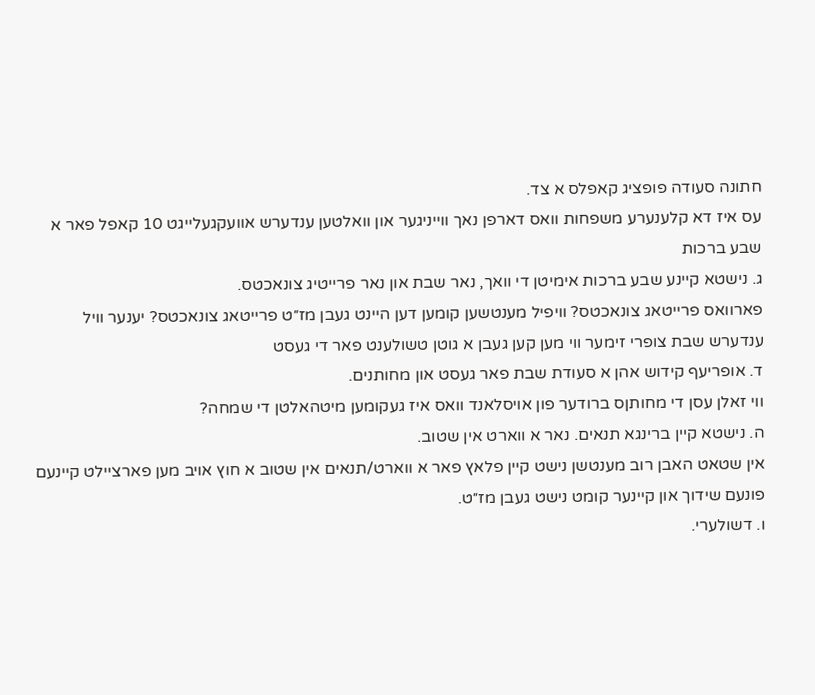חתונה סעודה פופציג קאפלס א צד.
עס איז דא קלענערע משפחות וואס דארפן נאך ווייניגער און וואלטען ענדערש אוועקגעלייגט 10 קאפל פאר א שבע ברכות
ג. נישטא קיינע שבע ברכות אימיטן די וואך, נאר שבת און נאר פרייטיג צונאכטס.
פארוואס פרייטאג צונאכטס? וויפיל מענטשען קומען דען היינט געבן מז״ט פרייטאג צונאכטס? יענער וויל ענדערש שבת צופרי זימער ווי מען קען געבן א גוטן טשולענט פאר די געסט
ד. אופריעף קידוש אהן א סעודת שבת פאר געסט און מחותנים.
ווי זאלן עסן די מחותןס ברודער פון אויסלאנד וואס איז געקומען מיטהאלטן די שמחה?
ה. נישטא קיין ברינגא תנאים. נאר א ווארט אין שטוב.
אין שטאט האבן רוב מענטשן נישט קיין פלאץ פאר א ווארט/תנאים אין שטוב א חוץ אויב מען פארציילט קיינעם פונעם שידוך און קיינער קומט נישט געבן מז״ט.
ו. דשולערי.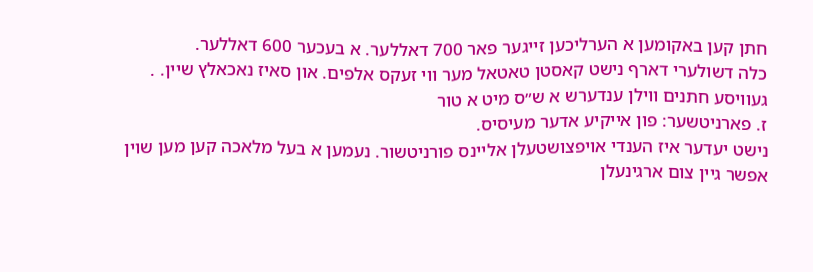חתן קען באקומען א הערליכען זייגער פאר 700 דאללער. א בעכער 600 דאללער.
כלה דשולערי דארף נישט קאסטן טאטאל מער ווי זעקס אלפים. און סאיז נאכאלץ שיין. .
געוויסע חתנים ווילן ענדערש א ש״ס מיט א טור
ז. פארניטשער: פון אייקיע אדער מעיסיס.
נישט יעדער איז הענדי אויפצושטעלן אליינס פורניטשור. נעמען א בעל מלאכה קען מען שוין אפשר גיין צום ארגינעלן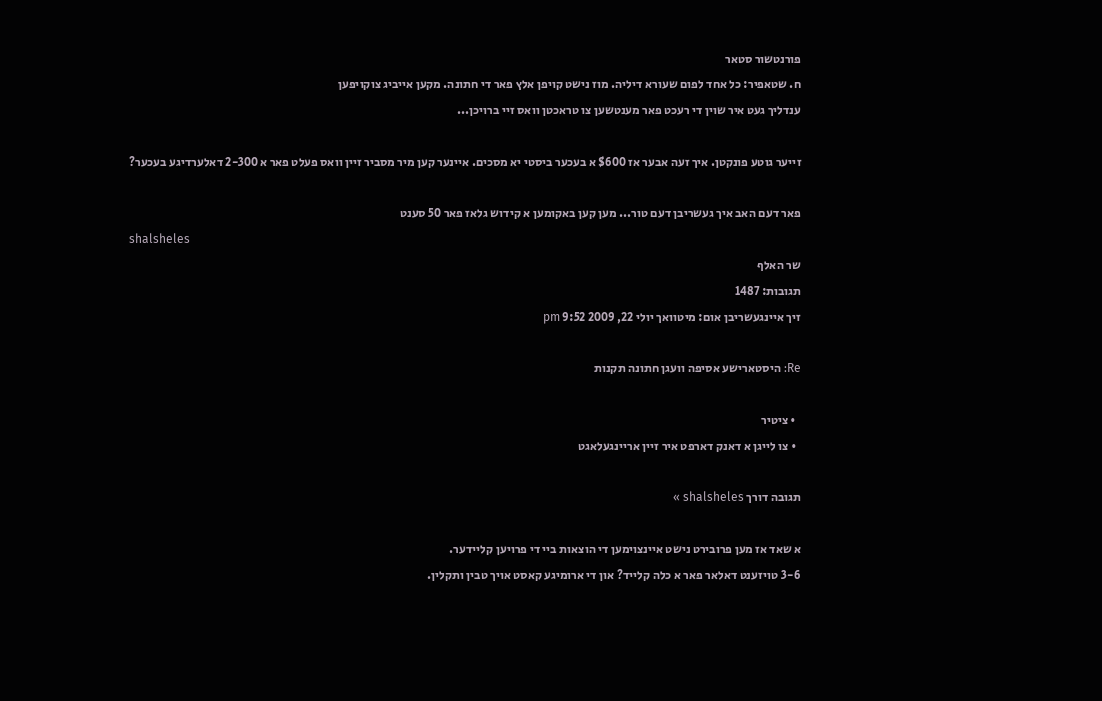פורנטשור סטאר
ח. שטאפיר: כל אחד לפום שעורא דיליה. מוז נישט קויפן אלץ פאר די חתונה. מקען אייביג צוקויפען
ענדליך געט איר שוין די רעכט פאר מענטשען צו טראכטן וואס זיי ברויכן...

זייער גוטע פונקטן. איך זעה אבער אז $600 א בעכער ביסטי יא מסכים. איינער קען מיר מסביר זיין וואס פעלט פאר א 2-300 דאלערדיגע בעכער?

פאר דעם האב איך געשריבן דעם טור... מען קען באקומען א קידוש גלאז פאר 50 סענט
shalsheles
שר האלף
תגובות: 1487
זיך איינגעשריבן אום: מיטוואך יולי 22, 2009 9:52 pm

Re: היסטארישע אסיפה וועגן חתונה תקנות

  • ציטיר
  • צו לייגן א דאנק דארפט איר זיין אריינגעלאגט

תגובה דורך shalsheles »

א שאד אז מען פרובירט נישט איינצוימען די הוצאות ביי די פרויען קליידער.
3-6 טויזענט דאלאר פאר א כלה קלייד? און די ארומיגע קאסט אויך טבין ותקלין.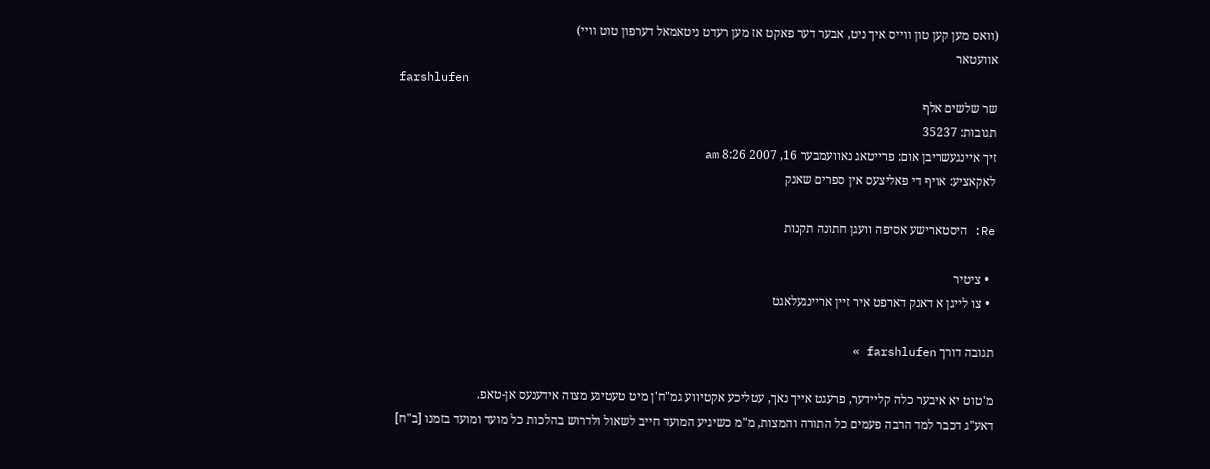(וואס מען קען טון ווייס איך ניט, אבער דער פאקט אז מען רעדט ניטאמאל דערפון טוט וויי)
אוועטאר
farshlufen
שר שלשים אלף
תגובות: 35237
זיך איינגעשריבן אום: פרייטאג נאוועמבער 16, 2007 8:26 am
לאקאציע: אויף די פאליצעס אין ספרים שאנק

Re: היסטארישע אסיפה וועגן חתונה תקנות

  • ציטיר
  • צו לייגן א דאנק דארפט איר זיין אריינגעלאגט

תגובה דורך farshlufen »

מ'טוט יא איבער כלה קליידער, פרעגט אייך נאך, עטליכע אקטיווע גמ"ח'ן מיט טעטיגע מצוה אידענעס אן-טאפ.
דאע"ג דכבר למד הרבה פעמים כל התורה והמצות, מ"מ כשיגיע המועד חייב לשאול ולדרוש בהלכות כל מועד ומועד בזמנו [ב"ח]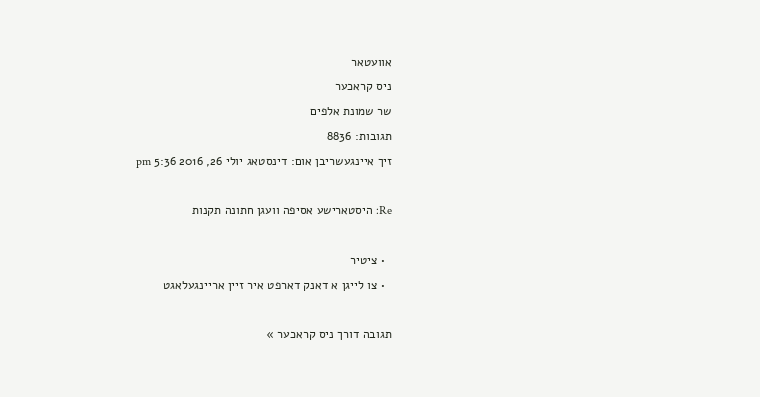אוועטאר
ניס קראכער
שר שמונת אלפים
תגובות: 8836
זיך איינגעשריבן אום: דינסטאג יולי 26, 2016 5:36 pm

Re: היסטארישע אסיפה וועגן חתונה תקנות

  • ציטיר
  • צו לייגן א דאנק דארפט איר זיין אריינגעלאגט

תגובה דורך ניס קראכער »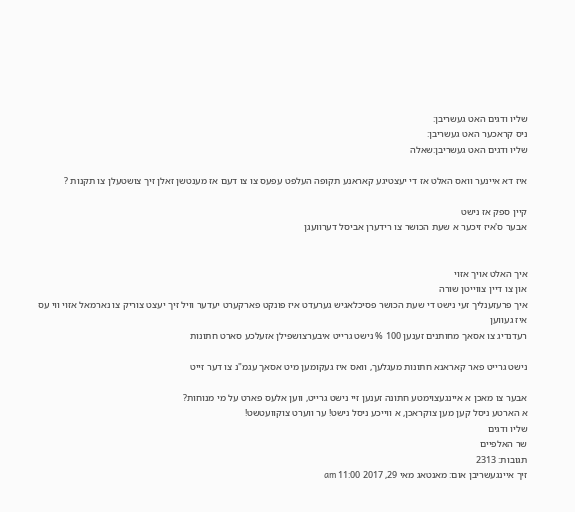שליו ודגים האט געשריבן:
ניס קראכער האט געשריבן:
שליו ודגים האט געשריבן:שאלה

איז דא איינער וואס האלט אז די יעצטיגע קאראנע תקופה העלפט עפעס צו צו דעם אז מענטשן זאלן זיך צושטעלן צו תקנות ?

קיין ספק אז נישט
אבער ס'איז זיכער א שעת הכושר צו רידערן אביסל דערוועגן


איך האלט אויך אזוי
און צו דיין צווייטן שורה
איך פרעזענליך זעי נישט די שעת הכושר פסיכלאגיש גערעדט איז פונקט פארקערט יעדער וויל זיך יעצט צוריק צו נארמאל אזוי ווי עס איז געווען
רעדנדיג צו אסאך מחותנים זענען 100 % נישט גרייט איבערצושפילן אזעלכע סארט חתונות

נישט גרייט פאר קאראנא חתונות מעגלעך, וואס איז געקומען מיט אסאך עגמ"נ צו דער זייט

אבער צו מאכן א איינגעצוימטע חתונה זענען זיי נישט גרייט, ווען אלעס פארט על מי מנוחות?
א הארטע ניסל קען מען צוקראכן, א ווייכע ניסל נישט! ער ווערט צוקוועטשט!
שליו ודגים
שר האלפיים
תגובות: 2313
זיך איינגעשריבן אום: מאנטאג מאי 29, 2017 11:00 am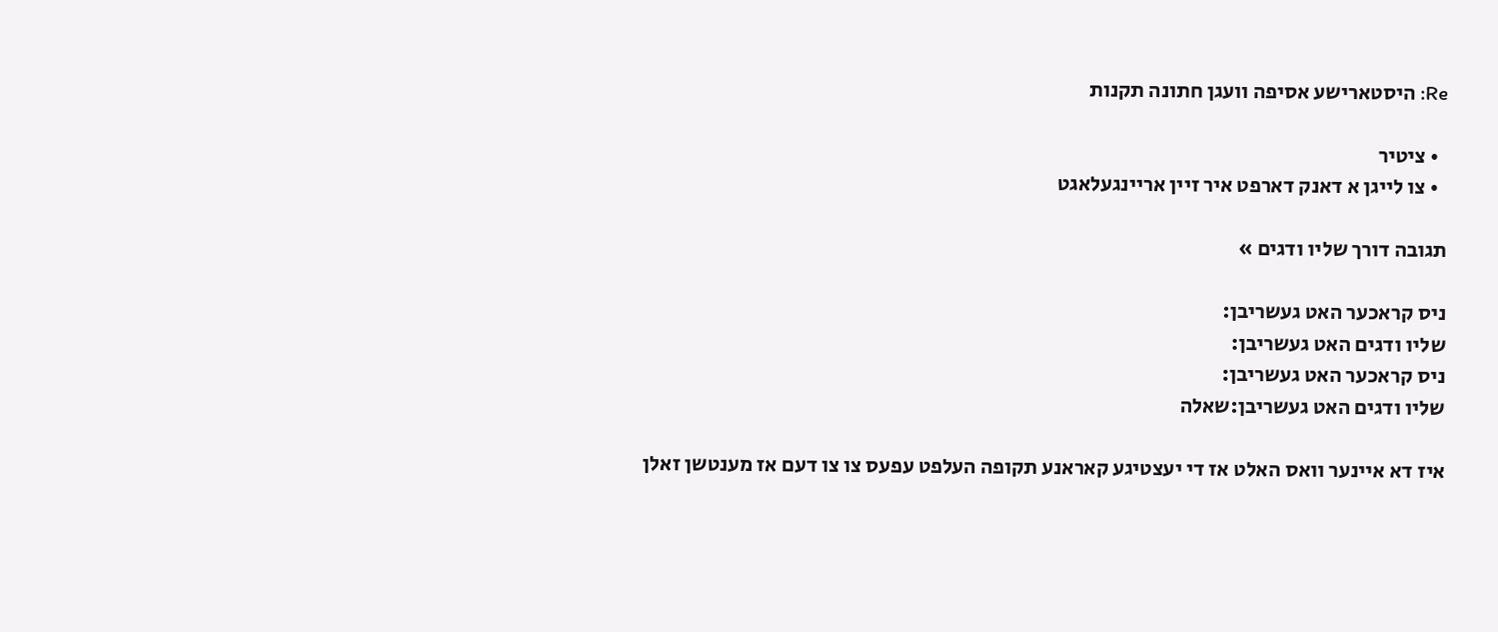Re: היסטארישע אסיפה וועגן חתונה תקנות

  • ציטיר
  • צו לייגן א דאנק דארפט איר זיין אריינגעלאגט

תגובה דורך שליו ודגים »

ניס קראכער האט געשריבן:
שליו ודגים האט געשריבן:
ניס קראכער האט געשריבן:
שליו ודגים האט געשריבן:שאלה

איז דא איינער וואס האלט אז די יעצטיגע קאראנע תקופה העלפט עפעס צו צו דעם אז מענטשן זאלן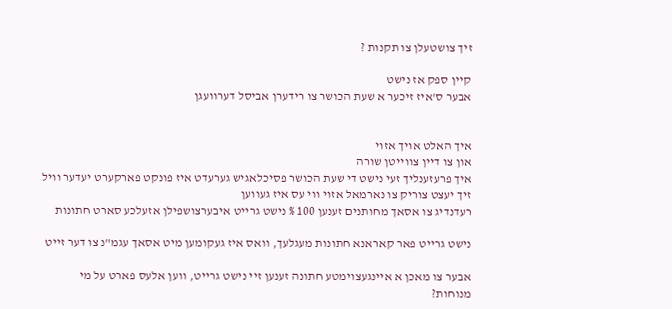זיך צושטעלן צו תקנות ?

קיין ספק אז נישט
אבער ס'איז זיכער א שעת הכושר צו רידערן אביסל דערוועגן


איך האלט אויך אזוי
און צו דיין צווייטן שורה
איך פרעזענליך זעי נישט די שעת הכושר פסיכלאגיש גערעדט איז פונקט פארקערט יעדער וויל זיך יעצט צוריק צו נארמאל אזוי ווי עס איז געווען
רעדנדיג צו אסאך מחותנים זענען 100 % נישט גרייט איבערצושפילן אזעלכע סארט חתונות

נישט גרייט פאר קאראנא חתונות מעגלעך, וואס איז געקומען מיט אסאך עגמ"נ צו דער זייט

אבער צו מאכן א איינגעצוימטע חתונה זענען זיי נישט גרייט, ווען אלעס פארט על מי מנוחות?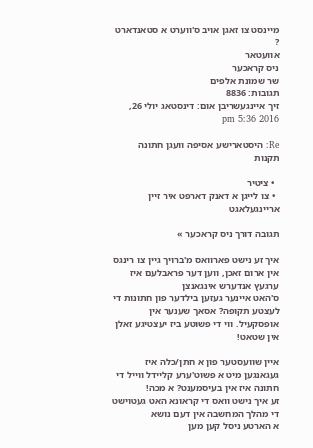מיינסט צו זאגן אויב ס'ווערט א סטאנדארט ?
אוועטאר
ניס קראכער
שר שמונת אלפים
תגובות: 8836
זיך איינגעשריבן אום: דינסטאג יולי 26, 2016 5:36 pm

Re: היסטארישע אסיפה וועגן חתונה תקנות

  • ציטיר
  • צו לייגן א דאנק דארפט איר זיין אריינגעלאגט

תגובה דורך ניס קראכער »

איך זע נישט פארוואס מ'ברויך גיין צו רינגס אין ארום זאכן, ווען דער פראבלעם איז ערגעץ אנדערש אינגאנצן
ס'האט איינער געזען בילדער פון חתונות די לעצטע תקופה? אסאך שענער אין אופסקעיל. ווי די פשוטע ביז יעצטיגע זאלן אין שטאט!

איין שוועסטער פון א חתן/כלה איז געגאנגען מיט א פשוט'ערע קליידל ווייל די חתונה איז אין בעיסמענט? א מכה!
זע איך נישט וואס די קראונא האט געטוישט די מהלך המחשבה אין דעם נושא
א הארטע ניסל קען מען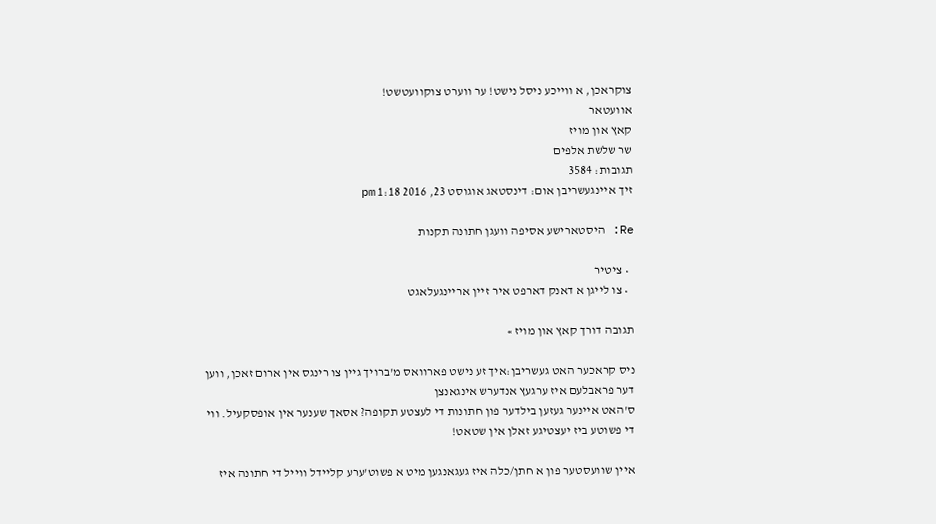צוקראכן, א ווייכע ניסל נישט! ער ווערט צוקוועטשט!
אוועטאר
קאץ און מויז
שר שלשת אלפים
תגובות: 3584
זיך איינגעשריבן אום: דינסטאג אוגוסט 23, 2016 1:18 pm

Re: היסטארישע אסיפה וועגן חתונה תקנות

  • ציטיר
  • צו לייגן א דאנק דארפט איר זיין אריינגעלאגט

תגובה דורך קאץ און מויז »

ניס קראכער האט געשריבן:איך זע נישט פארוואס מ'ברויך גיין צו רינגס אין ארום זאכן, ווען דער פראבלעם איז ערגעץ אנדערש אינגאנצן
ס'האט איינער געזען בילדער פון חתונות די לעצטע תקופה? אסאך שענער אין אופסקעיל. ווי די פשוטע ביז יעצטיגע זאלן אין שטאט!

איין שוועסטער פון א חתן/כלה איז געגאנגען מיט א פשוט'ערע קליידל ווייל די חתונה איז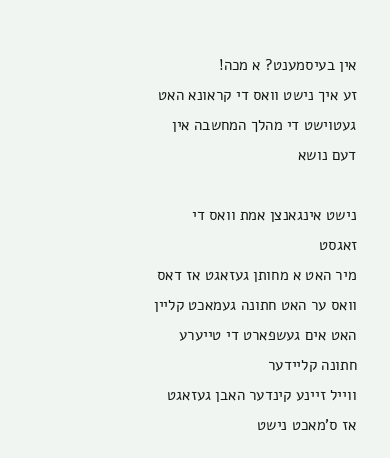אין בעיסמענט? א מכה!
זע איך נישט וואס די קראונא האט געטוישט די מהלך המחשבה אין דעם נושא

נישט אינגאנצן אמת וואס די זאגסט
מיר האט א מחותן געזאגט אז דאס וואס ער האט חתונה געמאכט קליין האט אים געשפארט די טייערע חתונה קליידער
ווייל זיינע קינדער האבן געזאגט אז ס'מאכט נישט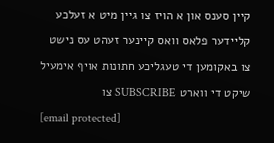קיין סענס און א הויז צו גיין מיט א זעלכע קליידער פלאס וואס קיינער זעהט עס נישט
צו באקומען די טעגליכע חתונות אויף אימעיל שיקט די ווארט SUBSCRIBE צו
[email protected]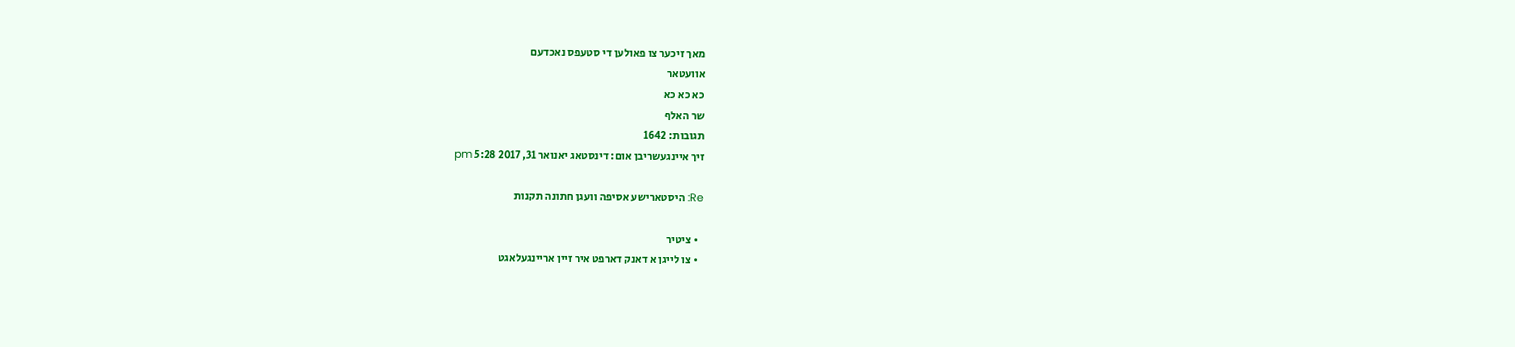מאך זיכער צו פאולען די סטעפס נאכדעם
אוועטאר
כא כא כא
שר האלף
תגובות: 1642
זיך איינגעשריבן אום: דינסטאג יאנואר 31, 2017 5:28 pm

Re: היסטארישע אסיפה וועגן חתונה תקנות

  • ציטיר
  • צו לייגן א דאנק דארפט איר זיין אריינגעלאגט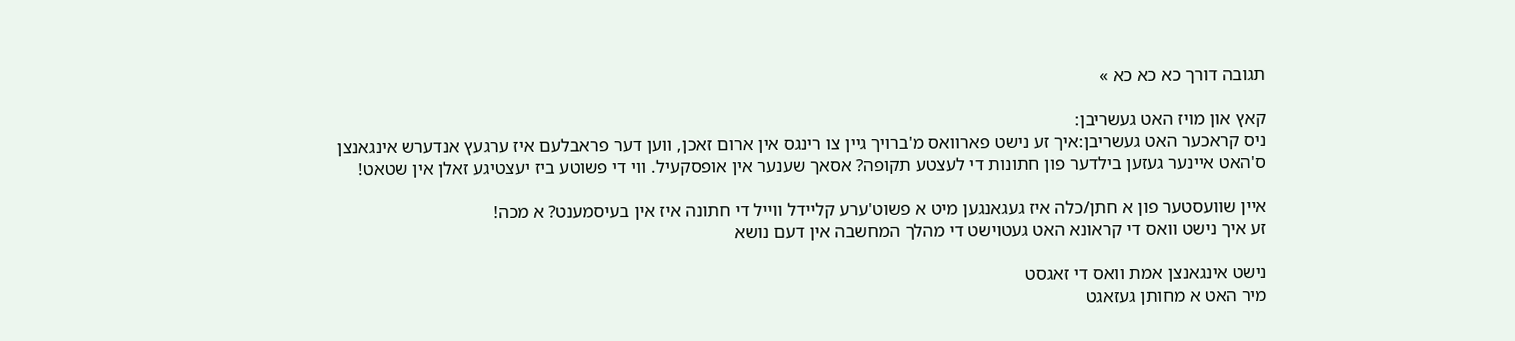תגובה דורך כא כא כא »

קאץ און מויז האט געשריבן:
ניס קראכער האט געשריבן:איך זע נישט פארוואס מ'ברויך גיין צו רינגס אין ארום זאכן, ווען דער פראבלעם איז ערגעץ אנדערש אינגאנצן
ס'האט איינער געזען בילדער פון חתונות די לעצטע תקופה? אסאך שענער אין אופסקעיל. ווי די פשוטע ביז יעצטיגע זאלן אין שטאט!

איין שוועסטער פון א חתן/כלה איז געגאנגען מיט א פשוט'ערע קליידל ווייל די חתונה איז אין בעיסמענט? א מכה!
זע איך נישט וואס די קראונא האט געטוישט די מהלך המחשבה אין דעם נושא

נישט אינגאנצן אמת וואס די זאגסט
מיר האט א מחותן געזאגט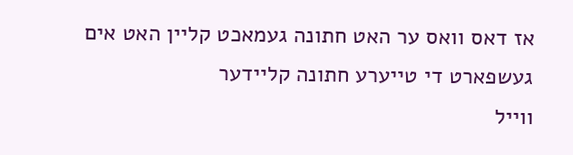אז דאס וואס ער האט חתונה געמאכט קליין האט אים געשפארט די טייערע חתונה קליידער
ווייל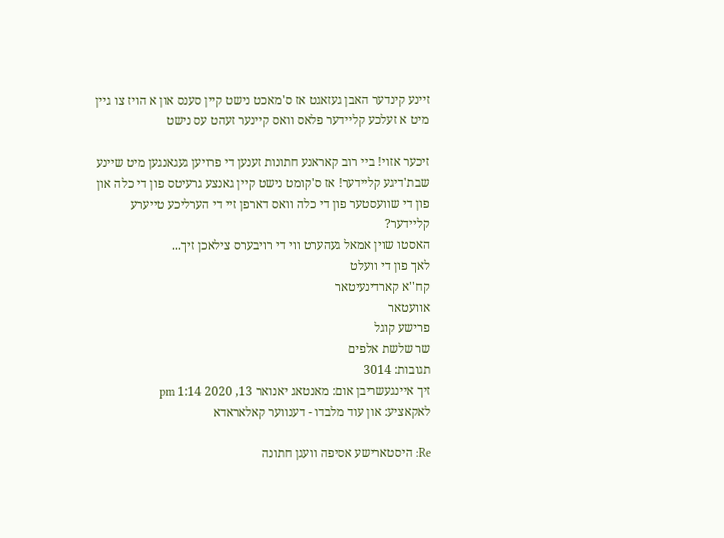זיינע קינדער האבן געזאגט אז ס'מאכט נישט קיין סענס און א הויז צו גיין מיט א זעלכע קליידער פלאס וואס קיינער זעהט עס נישט

זיכער אזוי! ביי רוב קאראנע חתונות זענען די פרויען געגאנגען מיט שיינע שבת'דיגע קליידער! אז ס'קומט נישט קיין גאנצע גרעיטס פון די כלה און פון די שוועסטער פון די כלה וואס דארפן זיי די הערליכע טייערע קליידער?
האסטו שוין אמאל געהערט ווי די רויבערס צילאכן זיך...
לאך פון די וועלט
קח''א קארדינעיטאר
אוועטאר
פרישע קוגל
שר שלשת אלפים
תגובות: 3014
זיך איינגעשריבן אום: מאנטאג יאנואר 13, 2020 1:14 pm
לאקאציע: און עוד מלבדו - דענווער קאלאראדא

Re: היסטארישע אסיפה וועגן חתונה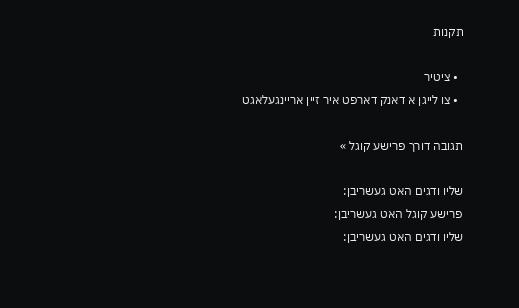תקנות

  • ציטיר
  • צו לייגן א דאנק דארפט איר זיין אריינגעלאגט

תגובה דורך פרישע קוגל »

שליו ודגים האט געשריבן:
פרישע קוגל האט געשריבן:
שליו ודגים האט געשריבן: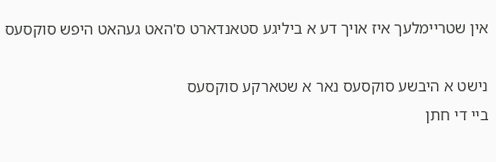אין שטריימלעך איז אויך דע א ביליגע סטאנדארט ס'האט געהאט היפש סוקסעס

נישט א היבשע סוקסעס נאר א שטארקע סוקסעס
ביי די חתן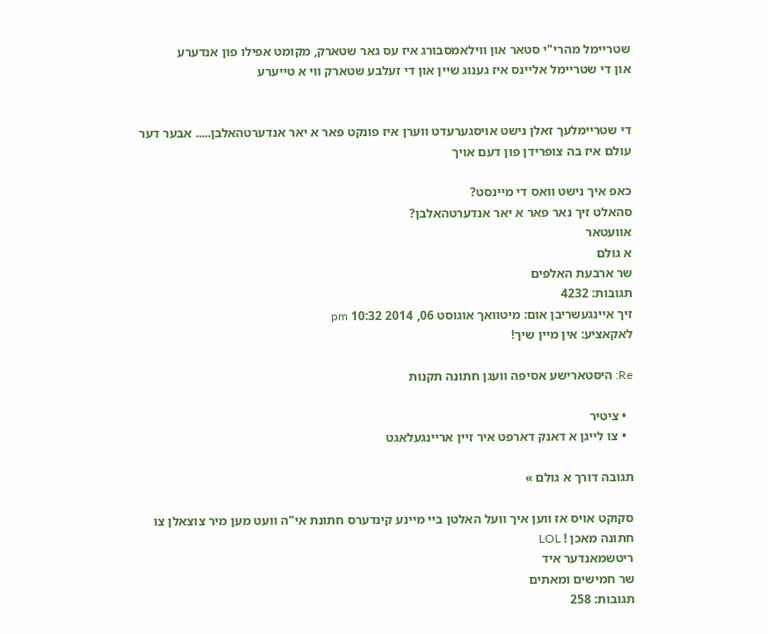שטריימל מהרי"י סטאר און ווילאמסבורג איז עס גאר שטארק, מקומט אפילו פון אנדערע
און די שטריימל אליינס איז גענוג שיין און די זעלבע שטארק ווי א טייערע


די שטריימלעך זאלן נישט אויסגערעדט ווערן איז פונקט פאר א יאר אנדערטהאלבן..... אבער דער עולם איז בה צופרידן פון דעם אויך

כאפ איך נישט וואס די מיינסט?
סהאלט זיך נאר פאר א יאר אנדערטהאלבן?
אוועטאר
א גולם
שר ארבעת האלפים
תגובות: 4232
זיך איינגעשריבן אום: מיטוואך אוגוסט 06, 2014 10:32 pm
לאקאציע: אין מיין שיך!

Re: היסטארישע אסיפה וועגן חתונה תקנות

  • ציטיר
  • צו לייגן א דאנק דארפט איר זיין אריינגעלאגט

תגובה דורך א גולם »

סקוקט אויס אז ווען איך וועל האלטן ביי מיינע קינדערס חתונת אי"ה וועט מען מיר צוצאלן צו חתונה מאכן ! LOL
ריטשמאנדער איד
שר חמישים ומאתים
תגובות: 258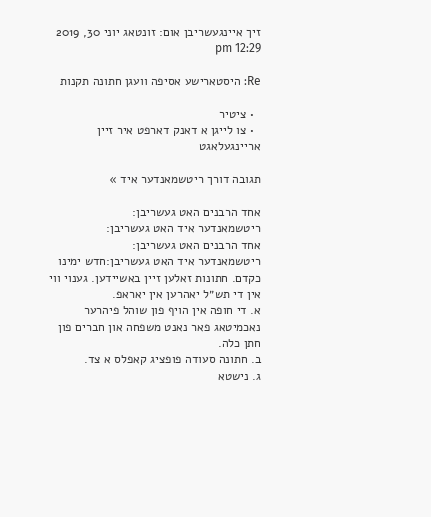זיך איינגעשריבן אום: זונטאג יוני 30, 2019 12:29 pm

Re: היסטארישע אסיפה וועגן חתונה תקנות

  • ציטיר
  • צו לייגן א דאנק דארפט איר זיין אריינגעלאגט

תגובה דורך ריטשמאנדער איד »

אחד הרבנים האט געשריבן:
ריטשמאנדער איד האט געשריבן:
אחד הרבנים האט געשריבן:
ריטשמאנדער איד האט געשריבן:חדש ימינו כקדם. חתונות זאלען זיין באשיידען. גענוי ווי אין די תש״ל יאהרען אין יאראפ.
א. די חופה אין הויף פון שוהל פיהרער נאכמיטאג פאר נאנט משפחה און חברים פון חתן כלה.
ב. חתונה סעודה פופציג קאפלס א צד.
ג. נישטא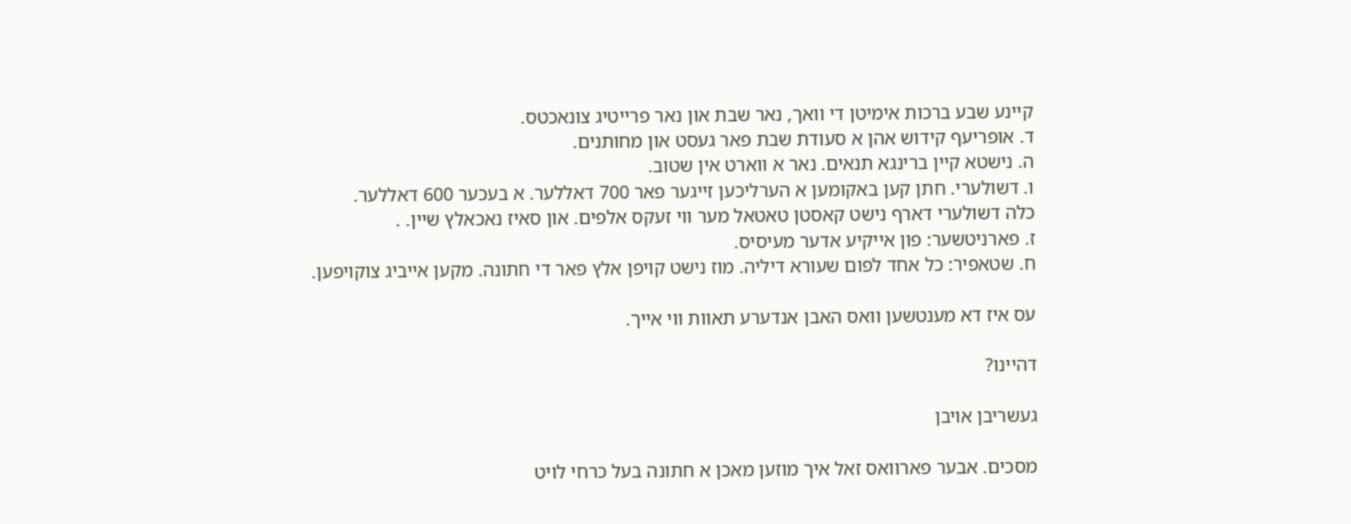קיינע שבע ברכות אימיטן די וואך, נאר שבת און נאר פרייטיג צונאכטס.
ד. אופריעף קידוש אהן א סעודת שבת פאר געסט און מחותנים.
ה. נישטא קיין ברינגא תנאים. נאר א ווארט אין שטוב.
ו. דשולערי. חתן קען באקומען א הערליכען זייגער פאר 700 דאללער. א בעכער 600 דאללער.
כלה דשולערי דארף נישט קאסטן טאטאל מער ווי זעקס אלפים. און סאיז נאכאלץ שיין. .
ז. פארניטשער: פון אייקיע אדער מעיסיס.
ח. שטאפיר: כל אחד לפום שעורא דיליה. מוז נישט קויפן אלץ פאר די חתונה. מקען אייביג צוקויפען.

עס איז דא מענטשען וואס האבן אנדערע תאוות ווי אייך.

דהיינו?

געשריבן אויבן

מסכים. אבער פארוואס זאל איך מוזען מאכן א חתונה בעל כרחי לויט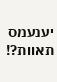יענעמס תאוות?!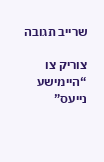שרייב תגובה

צוריק צו “היימישע נייעס”